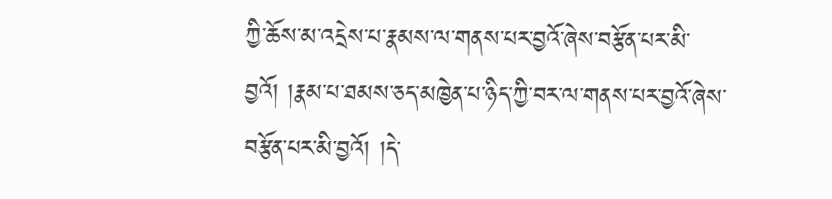ཀྱི་ཆོས་མ་འདྲེས་པ་རྣམས་ལ་གནས་པར་བྱའོ་ཞེས་བརྩོན་པར་མི་བྱའོ། །རྣམ་པ་ཐམས་ཅད་མཁྱེན་པ་ཉིད་ཀྱི་བར་ལ་གནས་པར་བྱའོ་ཞེས་བརྩོན་པར་མི་བྱའོ། །དེ་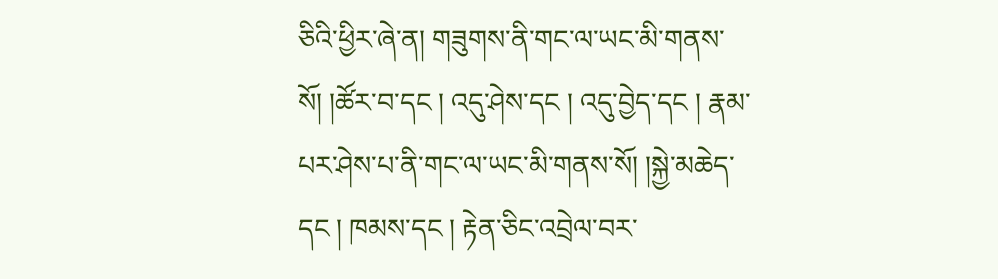ཅིའི་ཕྱིར་ཞེ་ན། གཟུགས་ནི་གང་ལ་ཡང་མི་གནས་སོ། །ཚོར་བ་དང ། འདུ་ཤེས་དང ། འདུ་བྱེད་དང ། རྣམ་པར་ཤེས་པ་ནི་གང་ལ་ཡང་མི་གནས་སོ། །སྐྱེ་མཆེད་དང ། ཁམས་དང ། རྟེན་ཅིང་འབྲེལ་བར་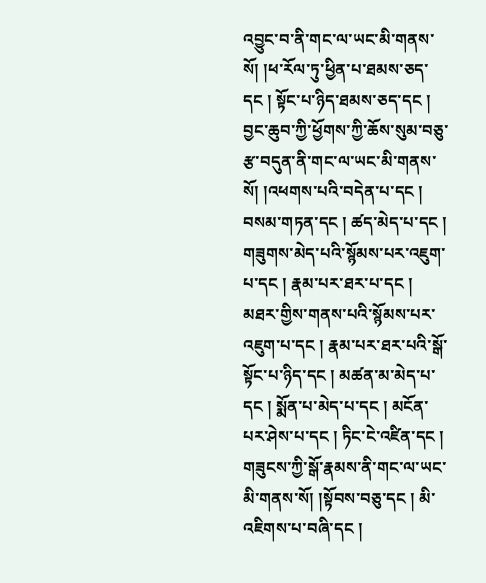འབྱུང་བ་ནི་གང་ལ་ཡང་མི་གནས་སོ། །ཕ་རོལ་ཏུ་ཕྱིན་པ་ཐམས་ཅད་དང ། སྟོང་པ་ཉིད་ཐམས་ཅད་དང ། བྱང་ཆུབ་ཀྱི་ཕྱོགས་ཀྱི་ཆོས་སུམ་བཅུ་རྩ་བདུན་ནི་གང་ལ་ཡང་མི་གནས་སོ། །འཕགས་པའི་བདེན་པ་དང ། བསམ་གཏན་དང ། ཚད་མེད་པ་དང ། གཟུགས་མེད་པའི་སྙོམས་པར་འཇུག་པ་དང ། རྣམ་པར་ཐར་པ་དང ། མཐར་གྱིས་གནས་པའི་སྙོམས་པར་འཇུག་པ་དང ། རྣམ་པར་ཐར་པའི་སྒོ་སྟོང་པ་ཉིད་དང ། མཚན་མ་མེད་པ་དང ། སྨོན་པ་མེད་པ་དང ། མངོན་པར་ཤེས་པ་དང ། ཏིང་ངེ་འཛིན་དང ། གཟུངས་ཀྱི་སྒོ་རྣམས་ནི་གང་ལ་ཡང་མི་གནས་སོ། །སྟོབས་བཅུ་དང ། མི་འཇིགས་པ་བཞི་དང །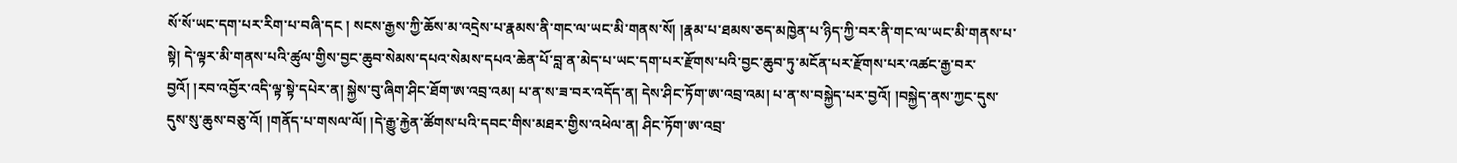སོ་སོ་ཡང་དག་པར་རིག་པ་བཞི་དང ། སངས་རྒྱས་ཀྱི་ཆོས་མ་འདྲེས་པ་རྣམས་ནི་གང་ལ་ཡང་མི་གནས་སོ། །རྣམ་པ་ཐམས་ཅད་མཁྱེན་པ་ཉིད་ཀྱི་བར་ནི་གང་ལ་ཡང་མི་གནས་པ་སྟེ། དེ་ལྟར་མི་གནས་པའི་ཚུལ་གྱིས་བྱང་ཆུབ་སེམས་དཔའ་སེམས་དཔའ་ཆེན་པོ་བླ་ན་མེད་པ་ཡང་དག་པར་རྫོགས་པའི་བྱང་ཆུབ་ཏུ་མངོན་པར་རྫོགས་པར་འཚང་རྒྱ་བར་བྱའོ། །རབ་འབྱོར་འདི་ལྟ་སྟེ་དཔེར་ན། སྐྱེས་བུ་ཞིག་ཤིང་ཐོག་ཨ་འབྲ་འམ། པ་ན་ས་ཟ་བར་འདོད་ན། དེས་ཤིང་ཏོག་ཨ་འབྲ་འམ། པ་ན་ས་བསྐྱེད་པར་བྱའོ། །བསྐྱེད་ནས་ཀྱང་དུས་དུས་སུ་ཆུས་བཅུ་འོ། །གནོད་པ་གསལ་ལོ། །དེ་རྒྱུ་རྐྱེན་ཚོགས་པའི་དབང་གིས་མཐར་གྱིས་འཕེལ་ན། ཤིང་ཏོག་ཨ་འབྲ་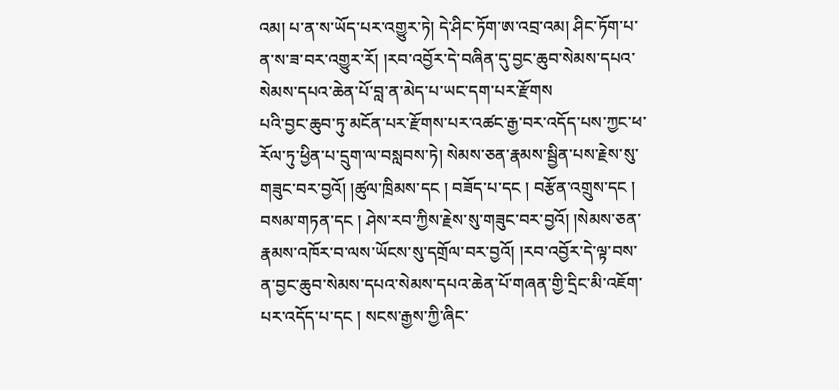འམ། པ་ན་ས་ཡོད་པར་འགྱུར་ཏེ། དེ་ཤིང་ཏོག་ཨ་འབྲ་འམ། ཤིང་ཏོག་པ་ན་ས་ཟ་བར་འགྱུར་རོ། །རབ་འབྱོར་དེ་བཞིན་དུ་བྱང་ཆུབ་སེམས་དཔའ་སེམས་དཔའ་ཆེན་པོ་བླ་ན་མེད་པ་ཡང་དག་པར་རྫོགས
པའི་བྱང་ཆུབ་ཏུ་མངོན་པར་རྫོགས་པར་འཚང་རྒྱ་བར་འདོད་པས་ཀྱང་ཕ་རོལ་ཏུ་ཕྱིན་པ་དྲུག་ལ་བསླབས་ཏེ། སེམས་ཅན་རྣམས་སྦྱིན་པས་རྗེས་སུ་གཟུང་བར་བྱའོ། །ཚུལ་ཁྲིམས་དང ། བཟོད་པ་དང ། བརྩོན་འགྲུས་དང ། བསམ་གཏན་དང ། ཤེས་རབ་ཀྱིས་རྗེས་སུ་གཟུང་བར་བྱའོ། །སེམས་ཅན་རྣམས་འཁོར་བ་ལས་ཡོངས་སུ་དགྲོལ་བར་བྱའོ། །རབ་འབྱོར་དེ་ལྟ་བས་ན་བྱང་ཆུབ་སེམས་དཔའ་སེམས་དཔའ་ཆེན་པོ་གཞན་གྱི་དྲིང་མི་འཇོག་པར་འདོད་པ་དང ། སངས་རྒྱས་ཀྱི་ཞིང་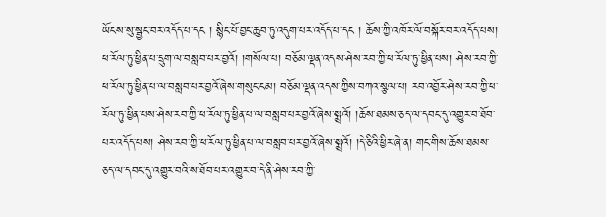ཡོངས་སུ་སྦྱང་བར་འདོད་པ་དང ། སྙིང་པོ་བྱང་ཆུབ་ཏུ་འདུག་པར་འདོད་པ་དང ། ཆོས་ཀྱི་འཁོར་ལོ་བསྐོར་བར་འདོད་པས། ཕ་རོལ་ཏུ་ཕྱིན་པ་དྲུག་ལ་བསླབ་པར་བྱའོ། །གསོལ་པ། བཅོམ་ལྡན་འདས་ཤེས་རབ་ཀྱི་ཕ་རོལ་ཏུ་ཕྱིན་པས། ཤེས་རབ་ཀྱི་ཕ་རོལ་ཏུ་ཕྱིན་པ་ལ་བསླབ་པར་བྱའོ་ཞེས་གསུང་ངམ། བཅོམ་ལྡན་འདས་ཀྱིས་བཀའ་སྩལ་པ། རབ་འབྱོར་ཤེས་རབ་ཀྱི་ཕ་རོལ་ཏུ་ཕྱིན་པས་ཤེས་རབ་ཀྱི་ཕ་རོལ་ཏུ་ཕྱིན་པ་ལ་བསླབ་པར་བྱའོ་ཞེས་སྨྲའོ། །ཆོས་ཐམས་ཅད་ལ་དབང་དུ་འགྱུར་བ་ཐོབ་པར་འདོད་པས། ཤེས་རབ་ཀྱི་ཕ་རོལ་ཏུ་ཕྱིན་པ་ལ་བསླབ་པར་བྱའོ་ཞེས་སྨྲའོ། །དེ་ཅིའི་ཕྱིར་ཞེ་ན། གང་གིས་ཆོས་ཐམས་ཅད་ལ་དབང་དུ་འགྱུར་བའི་ས་ཐོབ་པར་འགྱུར་བ་དེ་ནི་ཤེས་རབ་ཀྱི་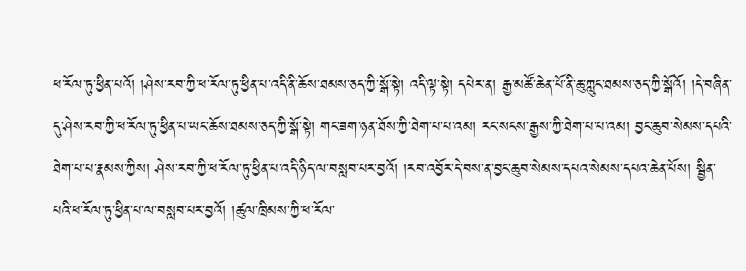ཕ་རོལ་ཏུ་ཕྱིན་པའོ། །ཤེས་རབ་ཀྱི་ཕ་རོལ་ཏུ་ཕྱིན་པ་འདི་ནི་ཆོས་ཐམས་ཅད་ཀྱི་སྒོ་སྟེ། འདི་ལྟ་སྟེ། དཔེར་ན། རྒྱ་མཚོ་ཆེན་པོ་ནི་ཆུ་ཀླུང་ཐམས་ཅད་ཀྱི་སྒོའོ། །དེ་བཞིན་དུ་ཤེས་རབ་ཀྱི་ཕ་རོལ་ཏུ་ཕྱིན་པ་ཡང་ཆོས་ཐམས་ཅད་ཀྱི་སྒོ་སྟེ། གང་ཟག་ཉན་ཐོས་ཀྱི་ཐེག་པ་པ་འམ། རང་སངས་རྒྱས་ཀྱི་ཐེག་པ་པ་འམ། བྱང་ཆུབ་སེམས་དཔའི་ཐེག་པ་པ་རྣམས་ཀྱིས། ཤེས་རབ་ཀྱི་ཕ་རོལ་ཏུ་ཕྱིན་པ་འདི་ཉིད་ལ་བསླབ་པར་བྱའོ། །རབ་འབྱོར་དེ་བས་ན་བྱང་ཆུབ་སེམས་དཔའ་སེམས་དཔའ་ཆེན་པོས། སྦྱིན་པའི་ཕ་རོལ་ཏུ་ཕྱིན་པ་ལ་བསླབ་པར་བྱའོ། །ཚུལ་ཁྲིམས་ཀྱི་ཕ་རོལ་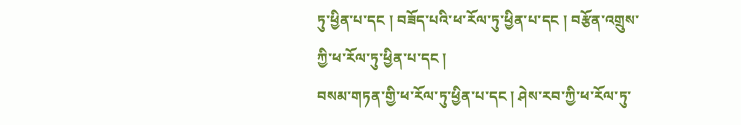ཏུ་ཕྱིན་པ་དང ། བཟོད་པའི་ཕ་རོལ་ཏུ་ཕྱིན་པ་དང ། བརྩོན་འགྲུས་ཀྱི་ཕ་རོལ་ཏུ་ཕྱིན་པ་དང །
བསམ་གཏན་གྱི་ཕ་རོལ་ཏུ་ཕྱིན་པ་དང ། ཤེས་རབ་ཀྱི་ཕ་རོལ་ཏུ་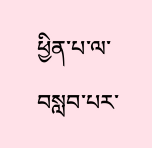ཕྱིན་པ་ལ་བསླབ་པར་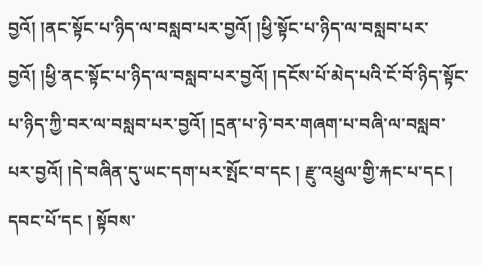བྱའོ། །ནང་སྟོང་པ་ཉིད་ལ་བསླབ་པར་བྱའོ། །ཕྱི་སྟོང་པ་ཉིད་ལ་བསླབ་པར་བྱའོ། །ཕྱི་ནང་སྟོང་པ་ཉིད་ལ་བསླབ་པར་བྱའོ། །དངོས་པོ་མེད་པའི་ངོ་བོ་ཉིད་སྟོང་པ་ཉིད་ཀྱི་བར་ལ་བསླབ་པར་བྱའོ། །དྲན་པ་ཉེ་བར་གཞག་པ་བཞི་ལ་བསླབ་པར་བྱའོ། །དེ་བཞིན་དུ་ཡང་དག་པར་སྤོང་བ་དང ། རྫུ་འཕྲུལ་གྱི་རྐང་པ་དང ། དབང་པོ་དང ། སྟོབས་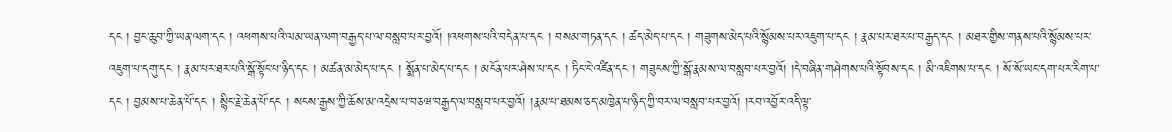དང ། བྱང་ཆུབ་ཀྱི་ཡན་ལག་དང ། འཕགས་པའི་ལམ་ཡན་ལག་བརྒྱད་པ་ལ་བསླབ་པར་བྱའོ། །འཕགས་པའི་བདེན་པ་དང ། བསམ་གཏན་དང ། ཚད་མེད་པ་དང ། གཟུགས་མེད་པའི་སྙོམས་པར་འཇུག་པ་དང ། རྣམ་པར་ཐར་པ་བརྒྱད་དང ། མཐར་གྱིས་གནས་པའི་སྙོམས་པར་འཇུག་པ་དགུ་དང ། རྣམ་པར་ཐར་པའི་སྒོ་སྟོང་པ་ཉིད་དང ། མཚན་མ་མེད་པ་དང ། སྨོན་པ་མེད་པ་དང ། མངོན་པར་ཤེས་པ་དང ། ཏིང་ངེ་འཛིན་དང ། གཟུངས་ཀྱི་སྒོ་རྣམས་ལ་བསླབ་པར་བྱའོ། །དེ་བཞིན་གཤེགས་པའི་སྟོབས་དང ། མི་འཇིགས་པ་དང ། སོ་སོ་ཡང་དག་པར་རིག་པ་དང ། བྱམས་པ་ཆེན་པོ་དང ། སྙིང་རྗེ་ཆེན་པོ་དང ། སངས་རྒྱས་ཀྱི་ཆོས་མ་འདྲེས་པ་བཅཝ་བརྒྱད་ལ་བསླབ་པར་བྱའོ། །རྣམ་པ་ཐམས་ཅད་མཁྱེན་པ་ཉིད་ཀྱི་བར་ལ་བསླབ་པར་བྱའོ། །རབ་འབྱོར་འདི་ལྟ་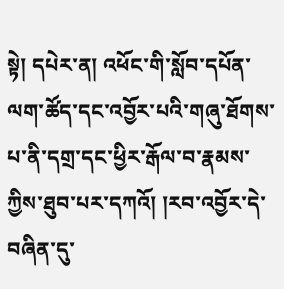སྟེ། དཔེར་ན། འཕོང་གི་སློབ་དཔོན་ལག་ཚོད་དང་འབྱོར་པའི་གཞུ་ཐོགས་པ་ནི་དགྲ་དང་ཕྱིར་རྒོལ་བ་རྣམས་ཀྱིས་ཐུབ་པར་དཀའོ། །རབ་འབྱོར་དེ་བཞིན་དུ་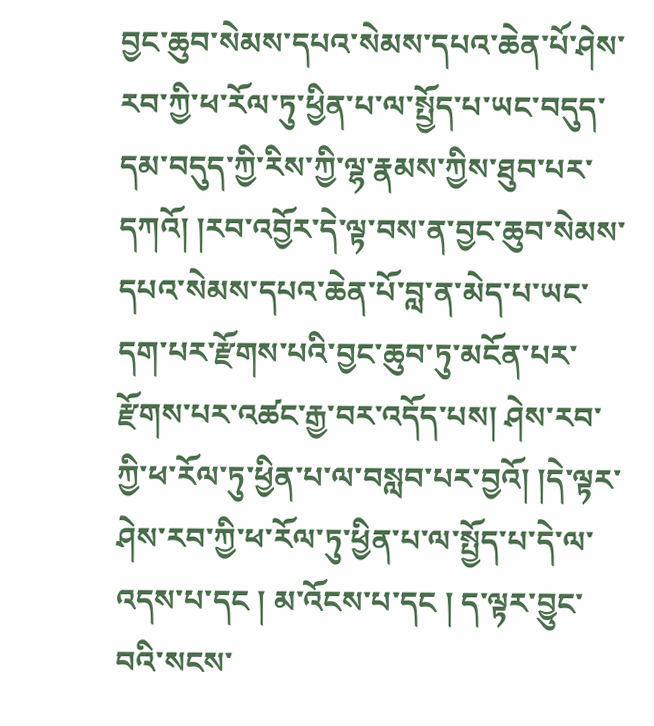བྱང་ཆུབ་སེམས་དཔའ་སེམས་དཔའ་ཆེན་པོ་ཤེས་རབ་ཀྱི་ཕ་རོལ་ཏུ་ཕྱིན་པ་ལ་སྤྱོད་པ་ཡང་བདུད་དམ་བདུད་ཀྱི་རིས་ཀྱི་ལྷ་རྣམས་ཀྱིས་ཐུབ་པར་དཀའོ། །རབ་འབྱོར་དེ་ལྟ་བས་ན་བྱང་ཆུབ་སེམས་དཔའ་སེམས་དཔའ་ཆེན་པོ་བླ་ན་མེད་པ་ཡང་དག་པར་རྫོགས་པའི་བྱང་ཆུབ་ཏུ་མངོན་པར་རྫོགས་པར་འཚང་རྒྱ་བར་འདོད་པས། ཤེས་རབ་ཀྱི་ཕ་རོལ་ཏུ་ཕྱིན་པ་ལ་བསླབ་པར་བྱའོ། །དེ་ལྟར་ཤེས་རབ་ཀྱི་ཕ་རོལ་ཏུ་ཕྱིན་པ་ལ་སྤྱོད་པ་དེ་ལ་འདས་པ་དང ། མ་འོངས་པ་དང ། ད་ལྟར་བྱུང་བའི་སངས་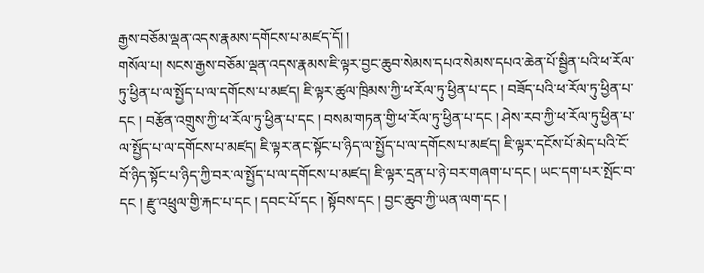རྒྱས་བཅོམ་ལྡན་འདས་རྣམས་དགོངས་པ་མཛད་དོ། །
གསོལ་པ། སངས་རྒྱས་བཅོམ་ལྡན་འདས་རྣམས་ཇི་ལྟར་བྱང་ཆུབ་སེམས་དཔའ་སེམས་དཔའ་ཆེན་པོ་སྦྱིན་པའི་ཕ་རོལ་ཏུ་ཕྱིན་པ་ལ་སྤྱོད་པ་ལ་དགོངས་པ་མཛད། ཇི་ལྟར་ཚུལ་ཁྲིམས་ཀྱི་ཕ་རོལ་ཏུ་ཕྱིན་པ་དང ། བཟོད་པའི་ཕ་རོལ་ཏུ་ཕྱིན་པ་དང ། བརྩོན་འགྲུས་ཀྱི་ཕ་རོལ་ཏུ་ཕྱིན་པ་དང ། བསམ་གཏན་གྱི་ཕ་རོལ་ཏུ་ཕྱིན་པ་དང ། ཤེས་རབ་ཀྱི་ཕ་རོལ་ཏུ་ཕྱིན་པ་ལ་སྤྱོད་པ་ལ་དགོངས་པ་མཛད། ཇི་ལྟར་ནང་སྟོང་པ་ཉིད་ལ་སྤྱོད་པ་ལ་དགོངས་པ་མཛད། ཇི་ལྟར་དངོས་པོ་མེད་པའི་ངོ་བོ་ཉིད་སྟོང་པ་ཉིད་ཀྱི་བར་ལ་སྤྱོད་པ་ལ་དགོངས་པ་མཛད། ཇི་ལྟར་དྲན་པ་ཉེ་བར་གཞག་པ་དང ། ཡང་དག་པར་སྤོང་བ་དང ། རྫུ་འཕྲུལ་གྱི་རྐང་པ་དང ། དབང་པོ་དང ། སྟོབས་དང ། བྱང་ཆུབ་ཀྱི་ཡན་ལག་དང །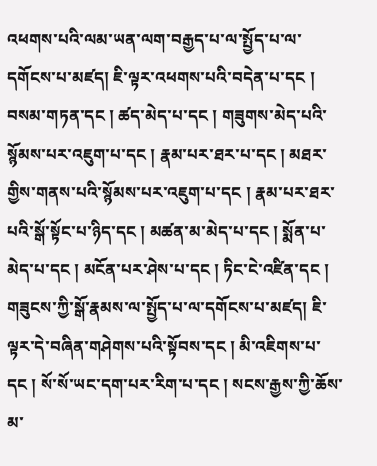འཕགས་པའི་ལམ་ཡན་ལག་བརྒྱད་པ་ལ་སྤྱོད་པ་ལ་དགོངས་པ་མཛད། ཇི་ལྟར་འཕགས་པའི་བདེན་པ་དང ། བསམ་གཏན་དང ། ཚད་མེད་པ་དང ། གཟུགས་མེད་པའི་སྙོམས་པར་འཇུག་པ་དང ། རྣམ་པར་ཐར་པ་དང ། མཐར་གྱིས་གནས་པའི་སྙོམས་པར་འཇུག་པ་དང ། རྣམ་པར་ཐར་པའི་སྒོ་སྟོང་པ་ཉིད་དང ། མཚན་མ་མེད་པ་དང ། སྨོན་པ་མེད་པ་དང ། མངོན་པར་ཤེས་པ་དང ། ཏིང་ངེ་འཛིན་དང ། གཟུངས་ཀྱི་སྒོ་རྣམས་ལ་སྤྱོད་པ་ལ་དགོངས་པ་མཛད། ཇི་ལྟར་དེ་བཞིན་གཤེགས་པའི་སྟོབས་དང ། མི་འཇིགས་པ་དང ། སོ་སོ་ཡང་དག་པར་རིག་པ་དང ། སངས་རྒྱས་ཀྱི་ཆོས་མ་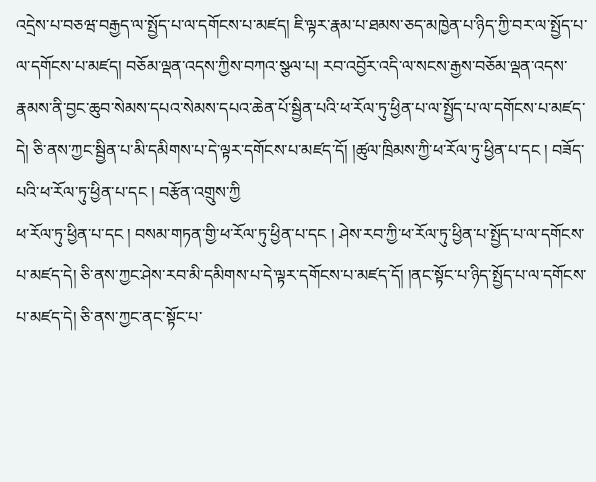འདྲེས་པ་བཅཝ་བརྒྱད་ལ་སྤྱོད་པ་ལ་དགོངས་པ་མཛད། ཇི་ལྟར་རྣམ་པ་ཐམས་ཅད་མཁྱེན་པ་ཉིད་ཀྱི་བར་ལ་སྤྱོད་པ་ལ་དགོངས་པ་མཛད། བཅོམ་ལྡན་འདས་ཀྱིས་བཀའ་སྩལ་པ། རབ་འབྱོར་འདི་ལ་སངས་རྒྱས་བཅོམ་ལྡན་འདས་རྣམས་ནི་བྱང་ཆུབ་སེམས་དཔའ་སེམས་དཔའ་ཆེན་པོ་སྦྱིན་པའི་ཕ་རོལ་ཏུ་ཕྱིན་པ་ལ་སྤྱོད་པ་ལ་དགོངས་པ་མཛད་དེ། ཅི་ནས་ཀྱང་སྦྱིན་པ་མི་དམིགས་པ་དེ་ལྟར་དགོངས་པ་མཛད་དོ། །ཚུལ་ཁྲིམས་ཀྱི་ཕ་རོལ་ཏུ་ཕྱིན་པ་དང ། བཟོད་པའི་ཕ་རོལ་ཏུ་ཕྱིན་པ་དང ། བརྩོན་འགྲུས་ཀྱི
ཕ་རོལ་ཏུ་ཕྱིན་པ་དང ། བསམ་གཏན་གྱི་ཕ་རོལ་ཏུ་ཕྱིན་པ་དང ། ཤེས་རབ་ཀྱི་ཕ་རོལ་ཏུ་ཕྱིན་པ་སྤྱོད་པ་ལ་དགོངས་པ་མཛད་དེ། ཅི་ནས་ཀྱང་ཤེས་རབ་མི་དམིགས་པ་དེ་ལྟར་དགོངས་པ་མཛད་དོ། །ནང་སྟོང་པ་ཉིད་སྤྱོད་པ་ལ་དགོངས་པ་མཛད་དེ། ཅི་ནས་ཀྱང་ནང་སྟོང་པ་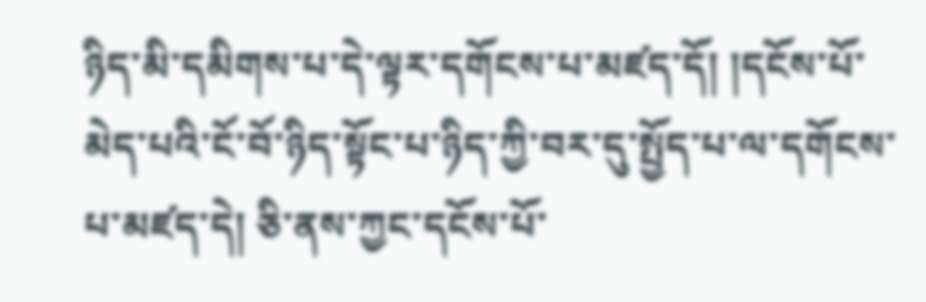ཉིད་མི་དམིགས་པ་དེ་ལྟར་དགོངས་པ་མཛད་དོ། །དངོས་པོ་མེད་པའི་ངོ་བོ་ཉིད་སྟོང་པ་ཉིད་ཀྱི་བར་དུ་སྤྱོད་པ་ལ་དགོངས་པ་མཛད་དེ། ཅི་ནས་ཀྱང་དངོས་པོ་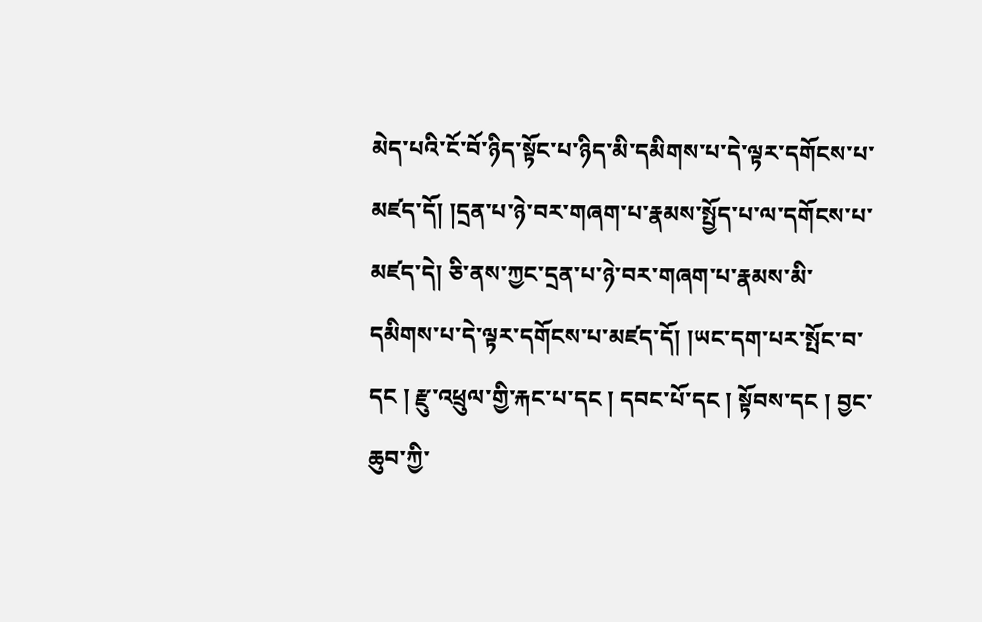མེད་པའི་ངོ་བོ་ཉིད་སྟོང་པ་ཉིད་མི་དམིགས་པ་དེ་ལྟར་དགོངས་པ་མཛད་དོ། །དྲན་པ་ཉེ་བར་གཞག་པ་རྣམས་སྤྱོད་པ་ལ་དགོངས་པ་མཛད་དེ། ཅི་ནས་ཀྱང་དྲན་པ་ཉེ་བར་གཞག་པ་རྣམས་མི་དམིགས་པ་དེ་ལྟར་དགོངས་པ་མཛད་དོ། །ཡང་དག་པར་སྤོང་བ་དང ། རྫུ་འཕྲུལ་གྱི་རྐང་པ་དང ། དབང་པོ་དང ། སྟོབས་དང ། བྱང་ཆུབ་ཀྱི་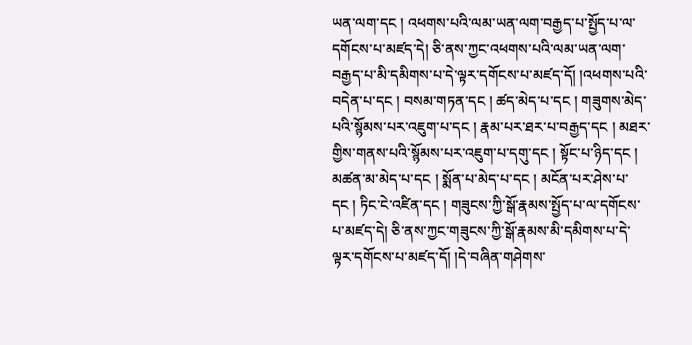ཡན་ལག་དང ། འཕགས་པའི་ལམ་ཡན་ལག་བརྒྱད་པ་སྤྱོད་པ་ལ་དགོངས་པ་མཛད་དེ། ཅི་ནས་ཀྱང་འཕགས་པའི་ལམ་ཡན་ལག་བརྒྱད་པ་མི་དམིགས་པ་དེ་ལྟར་དགོངས་པ་མཛད་དོ། །འཕགས་པའི་བདེན་པ་དང ། བསམ་གཏན་དང ། ཚད་མེད་པ་དང ། གཟུགས་མེད་པའི་སྙོམས་པར་འཇུག་པ་དང ། རྣམ་པར་ཐར་པ་བརྒྱད་དང ། མཐར་གྱིས་གནས་པའི་སྙོམས་པར་འཇུག་པ་དགུ་དང ། སྟོང་པ་ཉིད་དང ། མཚན་མ་མེད་པ་དང ། སྨོན་པ་མེད་པ་དང ། མངོན་པར་ཤེས་པ་དང ། ཏིང་ངེ་འཛིན་དང ། གཟུངས་ཀྱི་སྒོ་རྣམས་སྤྱོད་པ་ལ་དགོངས་པ་མཛད་དེ། ཅི་ནས་ཀྱང་གཟུངས་ཀྱི་སྒོ་རྣམས་མི་དམིགས་པ་དེ་ལྟར་དགོངས་པ་མཛད་དོ། །དེ་བཞིན་གཤེགས་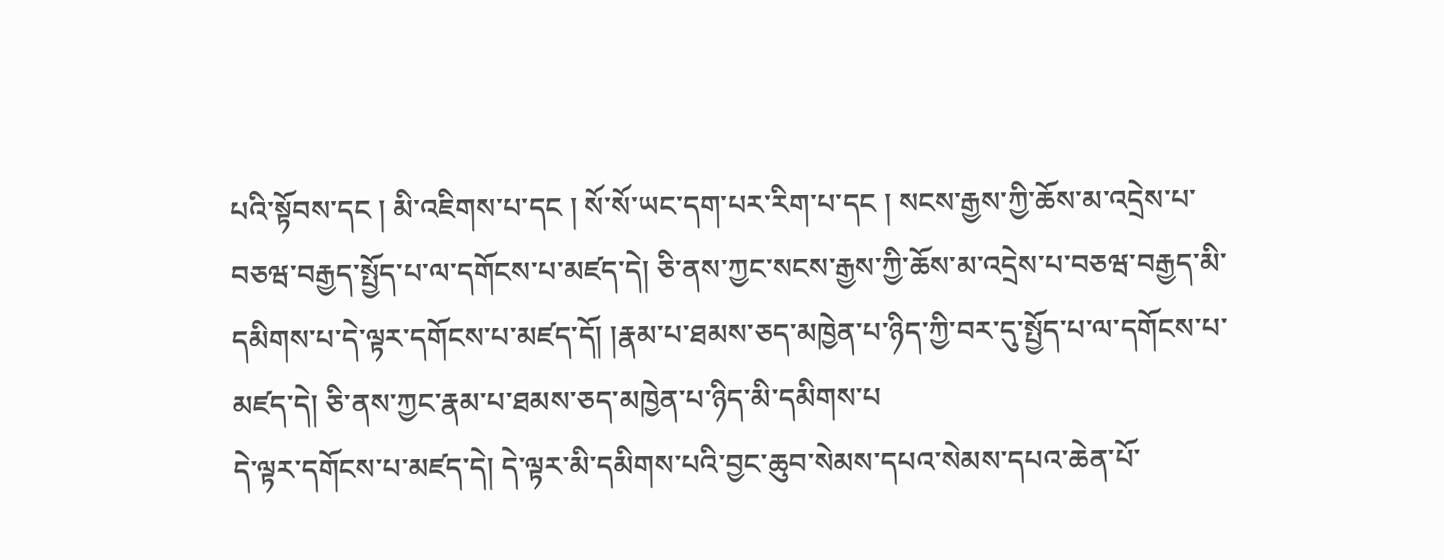པའི་སྟོབས་དང ། མི་འཇིགས་པ་དང ། སོ་སོ་ཡང་དག་པར་རིག་པ་དང ། སངས་རྒྱས་ཀྱི་ཆོས་མ་འདྲེས་པ་བཅཝ་བརྒྱད་སྤྱོད་པ་ལ་དགོངས་པ་མཛད་དེ། ཅི་ནས་ཀྱང་སངས་རྒྱས་ཀྱི་ཆོས་མ་འདྲེས་པ་བཅཝ་བརྒྱད་མི་དམིགས་པ་དེ་ལྟར་དགོངས་པ་མཛད་དོ། །རྣམ་པ་ཐམས་ཅད་མཁྱེན་པ་ཉིད་ཀྱི་བར་དུ་སྤྱོད་པ་ལ་དགོངས་པ་མཛད་དེ། ཅི་ནས་ཀྱང་རྣམ་པ་ཐམས་ཅད་མཁྱེན་པ་ཉིད་མི་དམིགས་པ
དེ་ལྟར་དགོངས་པ་མཛད་དེ། དེ་ལྟར་མི་དམིགས་པའི་བྱང་ཆུབ་སེམས་དཔའ་སེམས་དཔའ་ཆེན་པོ་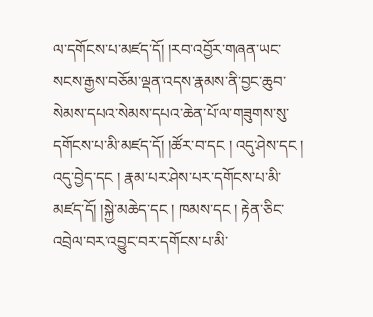ལ་དགོངས་པ་མཛད་དོ། །རབ་འབྱོར་གཞན་ཡང་སངས་རྒྱས་བཅོམ་ལྡན་འདས་རྣམས་ནི་བྱང་ཆུབ་སེམས་དཔའ་སེམས་དཔའ་ཆེན་པོ་ལ་གཟུགས་སུ་དགོངས་པ་མི་མཛད་དོ། །ཚོར་བ་དང ། འདུ་ཤེས་དང ། འདུ་བྱེད་དང ། རྣམ་པར་ཤེས་པར་དགོངས་པ་མི་མཛད་དོ། །སྐྱེ་མཆེད་དང ། ཁམས་དང ། རྟེན་ཅིང་འབྲེལ་བར་འབྱུང་བར་དགོངས་པ་མི་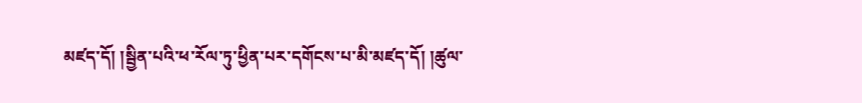མཛད་དོ། །སྦྱིན་པའི་ཕ་རོལ་ཏུ་ཕྱིན་པར་དགོངས་པ་མི་མཛད་དོ། །ཚུལ་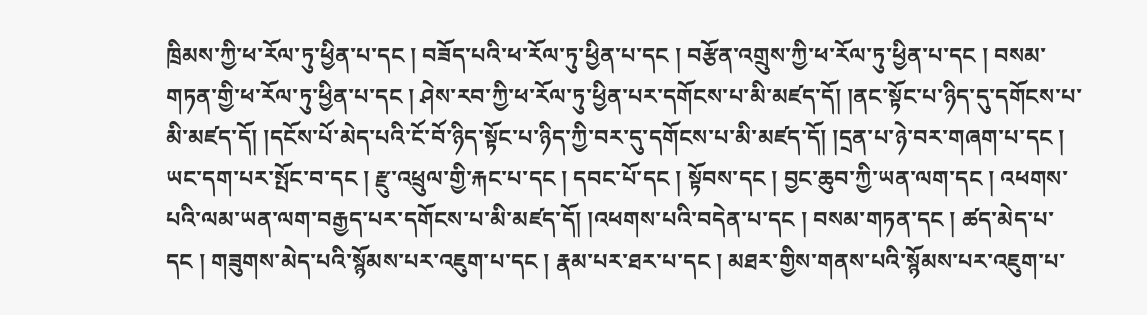ཁྲིམས་ཀྱི་ཕ་རོལ་ཏུ་ཕྱིན་པ་དང ། བཟོད་པའི་ཕ་རོལ་ཏུ་ཕྱིན་པ་དང ། བརྩོན་འགྲུས་ཀྱི་ཕ་རོལ་ཏུ་ཕྱིན་པ་དང ། བསམ་གཏན་གྱི་ཕ་རོལ་ཏུ་ཕྱིན་པ་དང ། ཤེས་རབ་ཀྱི་ཕ་རོལ་ཏུ་ཕྱིན་པར་དགོངས་པ་མི་མཛད་དོ། །ནང་སྟོང་པ་ཉིད་དུ་དགོངས་པ་མི་མཛད་དོ། །དངོས་པོ་མེད་པའི་ངོ་བོ་ཉིད་སྟོང་པ་ཉིད་ཀྱི་བར་དུ་དགོངས་པ་མི་མཛད་དོ། །དྲན་པ་ཉེ་བར་གཞག་པ་དང ། ཡང་དག་པར་སྤོང་བ་དང ། རྫུ་འཕྲུལ་གྱི་རྐང་པ་དང ། དབང་པོ་དང ། སྟོབས་དང ། བྱང་ཆུབ་ཀྱི་ཡན་ལག་དང ། འཕགས་པའི་ལམ་ཡན་ལག་བརྒྱད་པར་དགོངས་པ་མི་མཛད་དོ། །འཕགས་པའི་བདེན་པ་དང ། བསམ་གཏན་དང ། ཚད་མེད་པ་དང ། གཟུགས་མེད་པའི་སྙོམས་པར་འཇུག་པ་དང ། རྣམ་པར་ཐར་པ་དང ། མཐར་གྱིས་གནས་པའི་སྙོམས་པར་འཇུག་པ་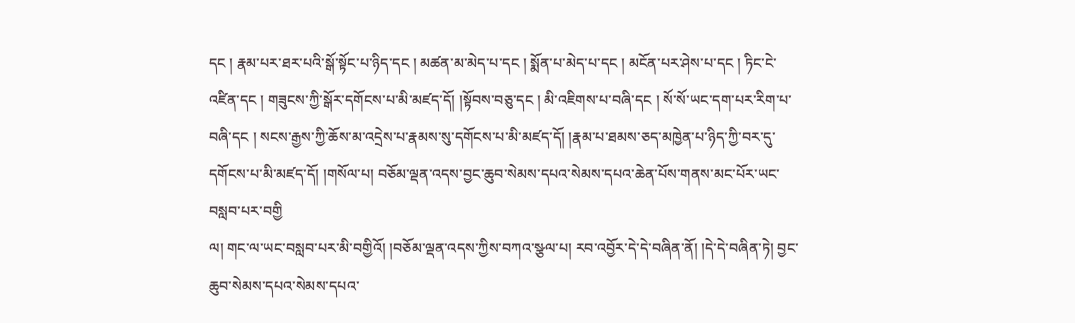དང ། རྣམ་པར་ཐར་པའི་སྒོ་སྟོང་པ་ཉིད་དང ། མཚན་མ་མེད་པ་དང ། སྨོན་པ་མེད་པ་དང ། མངོན་པར་ཤེས་པ་དང ། ཏིང་ངེ་འཛིན་དང ། གཟུངས་ཀྱི་སྒོར་དགོངས་པ་མི་མཛད་དོ། །སྟོབས་བཅུ་དང ། མི་འཇིགས་པ་བཞི་དང ། སོ་སོ་ཡང་དག་པར་རིག་པ་བཞི་དང ། སངས་རྒྱས་ཀྱི་ཆོས་མ་འདྲེས་པ་རྣམས་སུ་དགོངས་པ་མི་མཛད་དོ། །རྣམ་པ་ཐམས་ཅད་མཁྱེན་པ་ཉིད་ཀྱི་བར་དུ་དགོངས་པ་མི་མཛད་དོ། །གསོལ་པ། བཅོམ་ལྡན་འདས་བྱང་ཆུབ་སེམས་དཔའ་སེམས་དཔའ་ཆེན་པོས་གནས་མང་པོར་ཡང་བསླབ་པར་བགྱི
ལ། གང་ལ་ཡང་བསླབ་པར་མི་བགྱིའོ། །བཅོམ་ལྡན་འདས་ཀྱིས་བཀའ་སྩལ་པ། རབ་འབྱོར་དེ་དེ་བཞིན་ནོ། །དེ་དེ་བཞིན་ཏེ། བྱང་ཆུབ་སེམས་དཔའ་སེམས་དཔའ་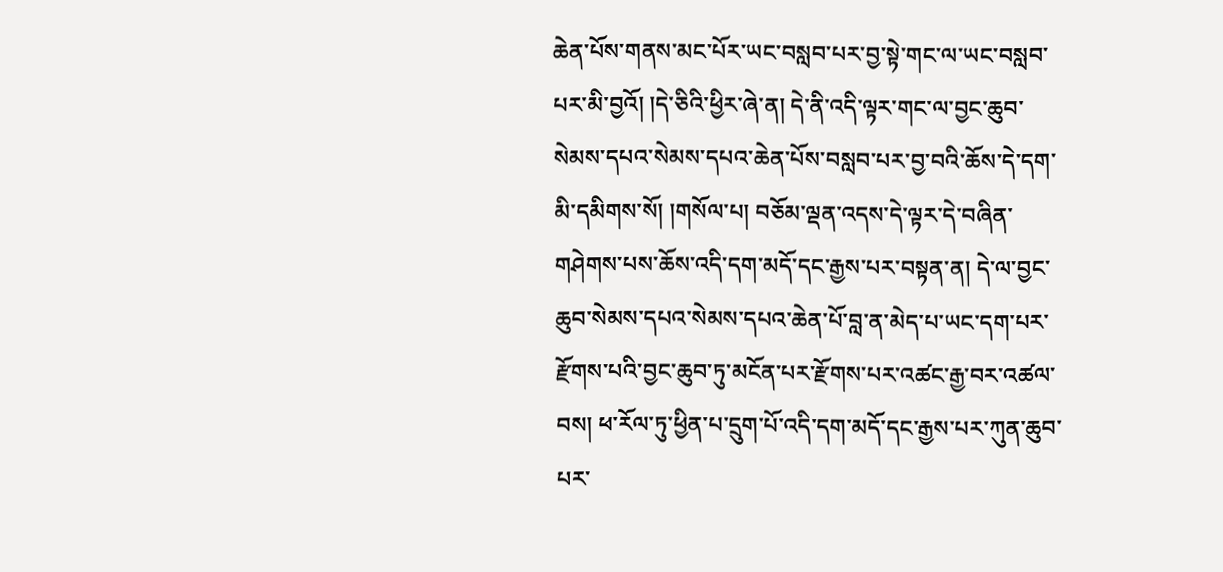ཆེན་པོས་གནས་མང་པོར་ཡང་བསླབ་པར་བྱ་སྟེ་གང་ལ་ཡང་བསླབ་པར་མི་བྱའོ། །དེ་ཅིའི་ཕྱིར་ཞེ་ན། དེ་ནི་འདི་ལྟར་གང་ལ་བྱང་ཆུབ་སེམས་དཔའ་སེམས་དཔའ་ཆེན་པོས་བསླབ་པར་བྱ་བའི་ཆོས་དེ་དག་མི་དམིགས་སོ། །གསོལ་པ། བཅོམ་ལྡན་འདས་དེ་ལྟར་དེ་བཞིན་གཤེགས་པས་ཆོས་འདི་དག་མདོ་དང་རྒྱས་པར་བསྟན་ན། དེ་ལ་བྱང་ཆུབ་སེམས་དཔའ་སེམས་དཔའ་ཆེན་པོ་བླ་ན་མེད་པ་ཡང་དག་པར་རྫོགས་པའི་བྱང་ཆུབ་ཏུ་མངོན་པར་རྫོགས་པར་འཚང་རྒྱ་བར་འཚལ་བས། ཕ་རོལ་ཏུ་ཕྱིན་པ་དྲུག་པོ་འདི་དག་མདོ་དང་རྒྱས་པར་ཀུན་ཆུབ་པར་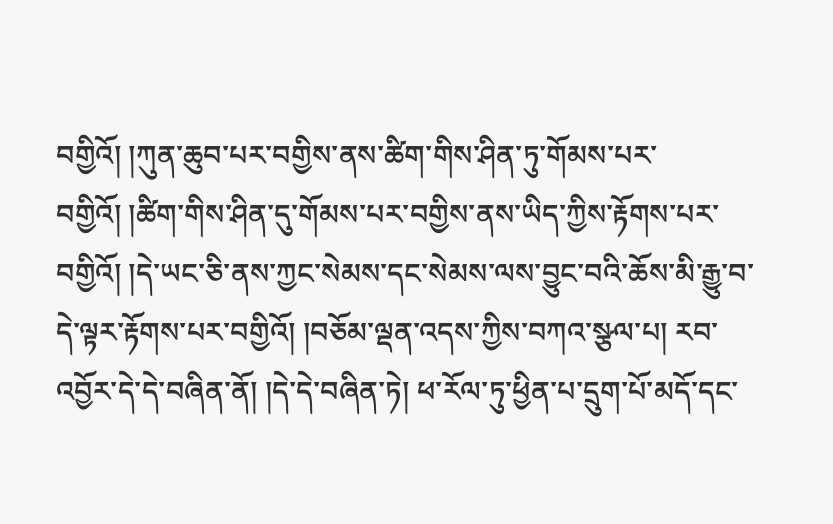བགྱིའོ། །ཀུན་ཆུབ་པར་བགྱིས་ནས་ཚིག་གིས་ཤིན་ཏུ་གོམས་པར་བགྱིའོ། །ཚིག་གིས་ཤིན་དུ་གོམས་པར་བགྱིས་ནས་ཡིད་ཀྱིས་རྟོགས་པར་བགྱིའོ། །དེ་ཡང་ཅི་ནས་ཀྱང་སེམས་དང་སེམས་ལས་བྱུང་བའི་ཆོས་མི་རྒྱུ་བ་དེ་ལྟར་རྟོགས་པར་བགྱིའོ། །བཅོམ་ལྡན་འདས་ཀྱིས་བཀའ་སྩལ་པ། རབ་འབྱོར་དེ་དེ་བཞིན་ནོ། །དེ་དེ་བཞིན་ཏེ། ཕ་རོལ་ཏུ་ཕྱིན་པ་དྲུག་པོ་མདོ་དང་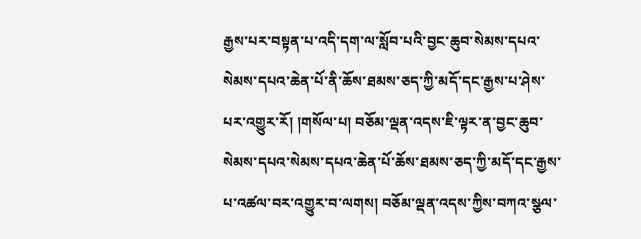རྒྱས་པར་བསྟན་པ་འདི་དག་ལ་སློབ་པའི་བྱང་ཆུབ་སེམས་དཔའ་སེམས་དཔའ་ཆེན་པོ་ནི་ཆོས་ཐམས་ཅད་ཀྱི་མདོ་དང་རྒྱས་པ་ཤེས་པར་འགྱུར་རོ། །གསོལ་པ། བཅོམ་ལྡན་འདས་ཇི་ལྟར་ན་བྱང་ཆུབ་སེམས་དཔའ་སེམས་དཔའ་ཆེན་པོ་ཆོས་ཐམས་ཅད་ཀྱི་མདོ་དང་རྒྱས་པ་འཚལ་བར་འགྱུར་བ་ལགས། བཅོམ་ལྡན་འདས་ཀྱིས་བཀའ་སྩལ་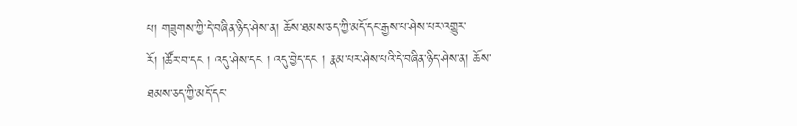པ། གཟུགས་ཀྱི་དེ་བཞིན་ཉིད་ཤེས་ན། ཆོས་ཐམས་ཅད་ཀྱི་མདོ་དང་རྒྱས་པ་ཤེས་པར་འགྱུར་རོ། །ཚོར་བ་དང ། འདུ་ཤེས་དང ། འདུ་བྱེད་དང ། རྣམ་པར་ཤེས་པའི་དེ་བཞིན་ཉིད་ཤེས་ན། ཆོས་ཐམས་ཅད་ཀྱི་མདོ་དང་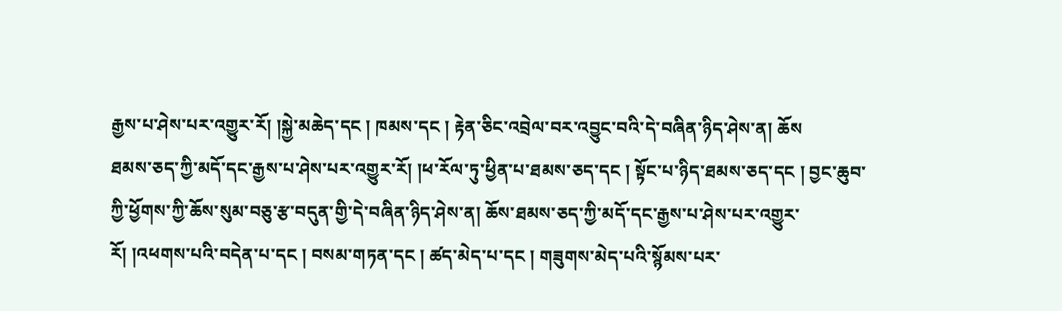རྒྱས་པ་ཤེས་པར་འགྱུར་རོ། །སྐྱེ་མཆེད་དང ། ཁམས་དང ། རྟེན་ཅིང་འབྲེལ་བར་འབྱུང་བའི་དེ་བཞིན་ཉིད་ཤེས་ན། ཆོས
ཐམས་ཅད་ཀྱི་མདོ་དང་རྒྱས་པ་ཤེས་པར་འགྱུར་རོ། །ཕ་རོལ་ཏུ་ཕྱིན་པ་ཐམས་ཅད་དང ། སྟོང་པ་ཉིད་ཐམས་ཅད་དང ། བྱང་ཆུབ་ཀྱི་ཕྱོགས་ཀྱི་ཆོས་སུམ་བཅུ་རྩ་བདུན་གྱི་དེ་བཞིན་ཉིད་ཤེས་ན། ཆོས་ཐམས་ཅད་ཀྱི་མདོ་དང་རྒྱས་པ་ཤེས་པར་འགྱུར་རོ། །འཕགས་པའི་བདེན་པ་དང ། བསམ་གཏན་དང ། ཚད་མེད་པ་དང ། གཟུགས་མེད་པའི་སྙོམས་པར་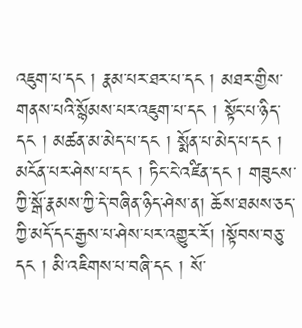འཇུག་པ་དང ། རྣམ་པར་ཐར་པ་དང ། མཐར་གྱིས་གནས་པའི་སྙོམས་པར་འཇུག་པ་དང ། སྟོང་པ་ཉིད་དང ། མཚན་མ་མེད་པ་དང ། སྨོན་པ་མེད་པ་དང ། མངོན་པར་ཤེས་པ་དང ། ཏིང་ངེ་འཛིན་དང ། གཟུངས་ཀྱི་སྒོ་རྣམས་ཀྱི་དེ་བཞིན་ཉིད་ཤེས་ན། ཆོས་ཐམས་ཅད་ཀྱི་མདོ་དང་རྒྱས་པ་ཤེས་པར་འགྱུར་རོ། །སྟོབས་བཅུ་དང ། མི་འཇིགས་པ་བཞི་དང ། སོ་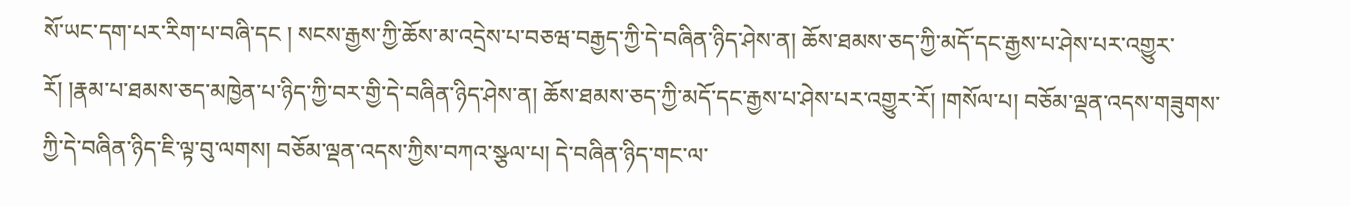སོ་ཡང་དག་པར་རིག་པ་བཞི་དང ། སངས་རྒྱས་ཀྱི་ཆོས་མ་འདྲེས་པ་བཅཝ་བརྒྱད་ཀྱི་དེ་བཞིན་ཉིད་ཤེས་ན། ཆོས་ཐམས་ཅད་ཀྱི་མདོ་དང་རྒྱས་པ་ཤེས་པར་འགྱུར་རོ། །རྣམ་པ་ཐམས་ཅད་མཁྱེན་པ་ཉིད་ཀྱི་བར་གྱི་དེ་བཞིན་ཉིད་ཤེས་ན། ཆོས་ཐམས་ཅད་ཀྱི་མདོ་དང་རྒྱས་པ་ཤེས་པར་འགྱུར་རོ། །གསོལ་པ། བཅོམ་ལྡན་འདས་གཟུགས་ཀྱི་དེ་བཞིན་ཉིད་ཇི་ལྟ་བུ་ལགས། བཅོམ་ལྡན་འདས་ཀྱིས་བཀའ་སྩལ་པ། དེ་བཞིན་ཉིད་གང་ལ་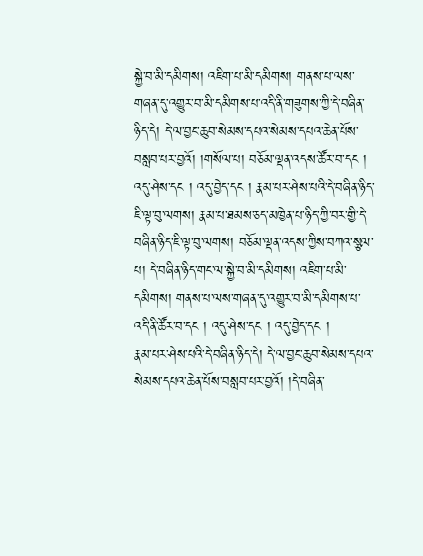སྐྱེ་བ་མི་དམིགས། འཇིག་པ་མི་དམིགས། གནས་པ་ལས་གཞན་དུ་འགྱུར་བ་མི་དམིགས་པ་འདི་ནི་གཟུགས་ཀྱི་དེ་བཞིན་ཉིད་དེ། དེ་ལ་བྱང་ཆུབ་སེམས་དཔའ་སེམས་དཔའ་ཆེན་པོས་བསླབ་པར་བྱའོ། །གསོལ་པ། བཅོམ་ལྡན་འདས་ཚོར་བ་དང ། འདུ་ཤེས་དང ། འདུ་བྱེད་དང ། རྣམ་པར་ཤེས་པའི་དེ་བཞིན་ཉིད་ཇི་ལྟ་བུ་ལགས། རྣམ་པ་ཐམས་ཅད་མཁྱེན་པ་ཉིད་ཀྱི་བར་གྱི་དེ་བཞིན་ཉིད་ཇི་ལྟ་བུ་ལགས། བཅོམ་ལྡན་འདས་ཀྱིས་བཀའ་སྩལ་པ། དེ་བཞིན་ཉིད་གང་ལ་སྐྱེ་བ་མི་དམིགས། འཇིག་པ་མི་དམིགས། གནས་པ་ལས་གཞན་དུ་འགྱུར་བ་མི་དམིགས་པ་འདི་ནི་ཚོར་བ་དང ། འདུ་ཤེས་དང ། འདུ་བྱེད་དང །
རྣམ་པར་ཤེས་པའི་དེ་བཞིན་ཉིད་དེ། དེ་ལ་བྱང་ཆུབ་སེམས་དཔའ་སེམས་དཔའ་ཆེན་པོས་བསླབ་པར་བྱའོ། །དེ་བཞིན་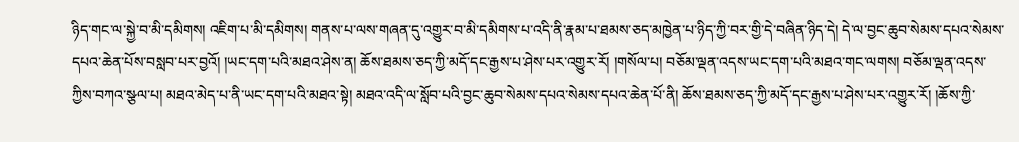ཉིད་གང་ལ་སྐྱེ་བ་མི་དམིགས། འཇིག་པ་མི་དམིགས། གནས་པ་ལས་གཞན་དུ་འགྱུར་བ་མི་དམིགས་པ་འདི་ནི་རྣམ་པ་ཐམས་ཅད་མཁྱེན་པ་ཉིད་ཀྱི་བར་གྱི་དེ་བཞིན་ཉིད་དེ། དེ་ལ་བྱང་ཆུབ་སེམས་དཔའ་སེམས་དཔའ་ཆེན་པོས་བསླབ་པར་བྱའོ། །ཡང་དག་པའི་མཐའ་ཤེས་ན། ཆོས་ཐམས་ཅད་ཀྱི་མདོ་དང་རྒྱས་པ་ཤེས་པར་འགྱུར་རོ། །གསོལ་པ། བཅོམ་ལྡན་འདས་ཡང་དག་པའི་མཐའ་གང་ལགས། བཅོམ་ལྡན་འདས་ཀྱིས་བཀའ་སྩལ་པ། མཐའ་མེད་པ་ནི་ཡང་དག་པའི་མཐའ་སྟེ། མཐའ་འདི་ལ་སློབ་པའི་བྱང་ཆུབ་སེམས་དཔའ་སེམས་དཔའ་ཆེན་པོ་ནི། ཆོས་ཐམས་ཅད་ཀྱི་མདོ་དང་རྒྱས་པ་ཤེས་པར་འགྱུར་རོ། །ཆོས་ཀྱི་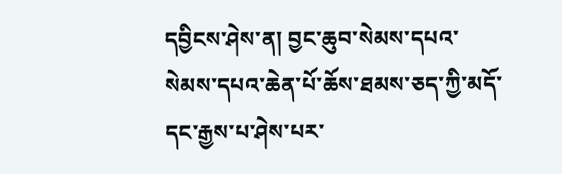དབྱིངས་ཤེས་ན། བྱང་ཆུབ་སེམས་དཔའ་སེམས་དཔའ་ཆེན་པོ་ཆོས་ཐམས་ཅད་ཀྱི་མདོ་དང་རྒྱས་པ་ཤེས་པར་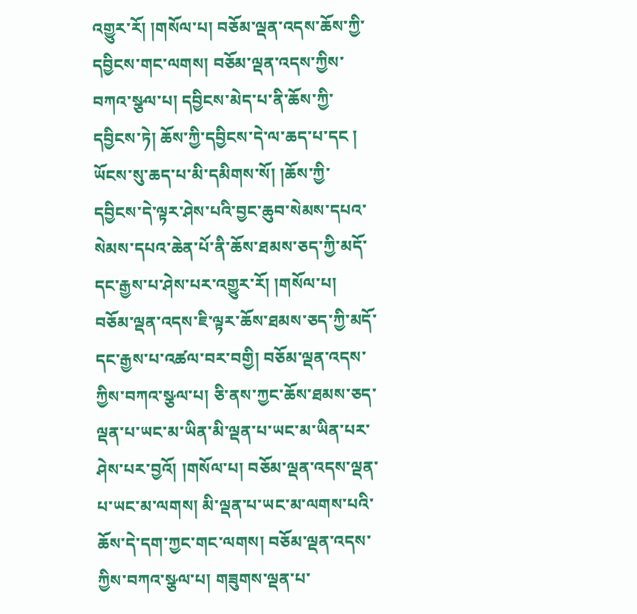འགྱུར་རོ། །གསོལ་པ། བཅོམ་ལྡན་འདས་ཆོས་ཀྱི་དབྱིངས་གང་ལགས། བཅོམ་ལྡན་འདས་ཀྱིས་བཀའ་སྩལ་པ། དབྱིངས་མེད་པ་ནི་ཆོས་ཀྱི་དབྱིངས་ཏེ། ཆོས་ཀྱི་དབྱིངས་དེ་ལ་ཆད་པ་དང ། ཡོངས་སུ་ཆད་པ་མི་དམིགས་སོ། །ཆོས་ཀྱི་དབྱིངས་དེ་ལྟར་ཤེས་པའི་བྱང་ཆུབ་སེམས་དཔའ་སེམས་དཔའ་ཆེན་པོ་ནི་ཆོས་ཐམས་ཅད་ཀྱི་མདོ་དང་རྒྱས་པ་ཤེས་པར་འགྱུར་རོ། །གསོལ་པ། བཅོམ་ལྡན་འདས་ཇི་ལྟར་ཆོས་ཐམས་ཅད་ཀྱི་མདོ་དང་རྒྱས་པ་འཚལ་བར་བགྱི། བཅོམ་ལྡན་འདས་ཀྱིས་བཀའ་སྩལ་པ། ཅི་ནས་ཀྱང་ཆོས་ཐམས་ཅད་ལྡན་པ་ཡང་མ་ཡིན་མི་ལྡན་པ་ཡང་མ་ཡིན་པར་ཤེས་པར་བྱའོ། །གསོལ་པ། བཅོམ་ལྡན་འདས་ལྡན་པ་ཡང་མ་ལགས། མི་ལྡན་པ་ཡང་མ་ལགས་པའི་ཆོས་དེ་དག་ཀྱང་གང་ལགས། བཅོམ་ལྡན་འདས་ཀྱིས་བཀའ་སྩལ་པ། གཟུགས་ལྡན་པ་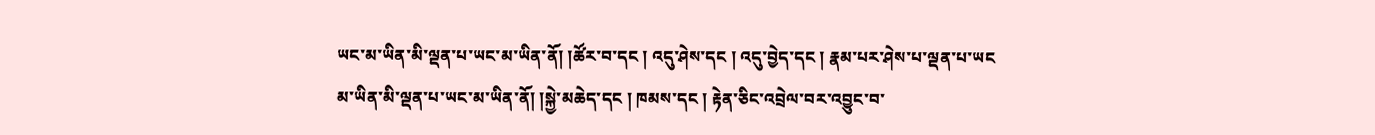ཡང་མ་ཡིན་མི་ལྡན་པ་ཡང་མ་ཡིན་ནོ། །ཚོར་བ་དང ། འདུ་ཤེས་དང ། འདུ་བྱེད་དང ། རྣམ་པར་ཤེས་པ་ལྡན་པ་ཡང
མ་ཡིན་མི་ལྡན་པ་ཡང་མ་ཡིན་ནོ། །སྐྱེ་མཆེད་དང ། ཁམས་དང ། རྟེན་ཅིང་འབྲེལ་བར་འབྱུང་བ་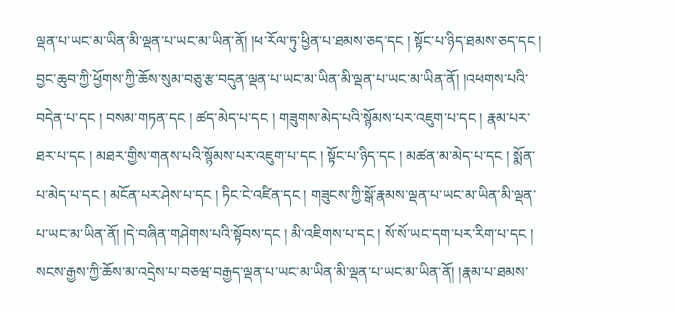ལྡན་པ་ཡང་མ་ཡིན་མི་ལྡན་པ་ཡང་མ་ཡིན་ནོ། །ཕ་རོལ་ཏུ་ཕྱིན་པ་ཐམས་ཅད་དང ། སྟོང་པ་ཉིད་ཐམས་ཅད་དང ། བྱང་ཆུབ་ཀྱི་ཕྱོགས་ཀྱི་ཆོས་སུམ་བཅུ་རྩ་བདུན་ལྡན་པ་ཡང་མ་ཡིན་མི་ལྡན་པ་ཡང་མ་ཡིན་ནོ། །འཕགས་པའི་བདེན་པ་དང ། བསམ་གཏན་དང ། ཚད་མེད་པ་དང ། གཟུགས་མེད་པའི་སྙོམས་པར་འཇུག་པ་དང ། རྣམ་པར་ཐར་པ་དང ། མཐར་གྱིས་གནས་པའི་སྙོམས་པར་འཇུག་པ་དང ། སྟོང་པ་ཉིད་དང ། མཚན་མ་མེད་པ་དང ། སྨོན་པ་མེད་པ་དང ། མངོན་པར་ཤེས་པ་དང ། ཏིང་ངེ་འཛིན་དང ། གཟུངས་ཀྱི་སྒོ་རྣམས་ལྡན་པ་ཡང་མ་ཡིན་མི་ལྡན་པ་ཡང་མ་ཡིན་ནོ། །དེ་བཞིན་གཤེགས་པའི་སྟོབས་དང ། མི་འཇིགས་པ་དང ། སོ་སོ་ཡང་དག་པར་རིག་པ་དང ། སངས་རྒྱས་ཀྱི་ཆོས་མ་འདྲེས་པ་བཅཝ་བརྒྱད་ལྡན་པ་ཡང་མ་ཡིན་མི་ལྡན་པ་ཡང་མ་ཡིན་ནོ། །རྣམ་པ་ཐམས་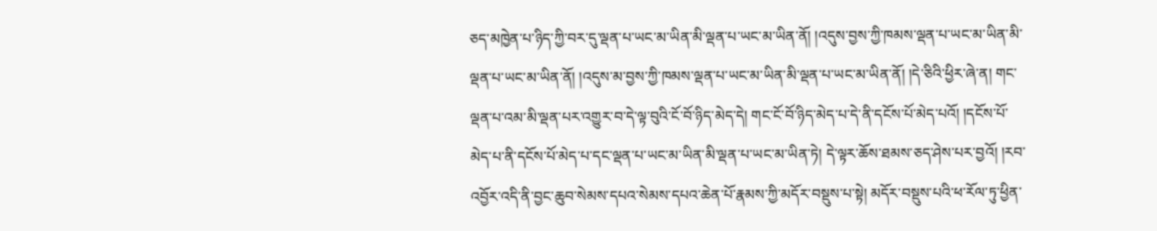ཅད་མཁྱེན་པ་ཉིད་ཀྱི་བར་དུ་ལྡན་པ་ཡང་མ་ཡིན་མི་ལྡན་པ་ཡང་མ་ཡིན་ནོ། །འདུས་བྱས་ཀྱི་ཁམས་ལྡན་པ་ཡང་མ་ཡིན་མི་ལྡན་པ་ཡང་མ་ཡིན་ནོ། །འདུས་མ་བྱས་ཀྱི་ཁམས་ལྡན་པ་ཡང་མ་ཡིན་མི་ལྡན་པ་ཡང་མ་ཡིན་ནོ། །དེ་ཅིའི་ཕྱིར་ཞེ་ན། གང་ལྡན་པ་འམ་མི་ལྡན་པར་འགྱུར་བ་དེ་ལྟ་བུའི་ངོ་བོ་ཉིད་མེད་དེ། གང་ངོ་བོ་ཉིད་མེད་པ་དེ་ནི་དངོས་པོ་མེད་པའོ། །དངོས་པོ་མེད་པ་ནི་དངོས་པོ་མེད་པ་དང་ལྡན་པ་ཡང་མ་ཡིན་མི་ལྡན་པ་ཡང་མ་ཡིན་ཏེ། དེ་ལྟར་ཆོས་ཐམས་ཅད་ཤེས་པར་བྱའོ། །རབ་འབྱོར་འདི་ནི་བྱང་ཆུབ་སེམས་དཔའ་སེམས་དཔའ་ཆེན་པོ་རྣམས་ཀྱི་མདོར་བསྡུས་པ་སྟེ། མདོར་བསྡུས་པའི་ཕ་རོལ་ཏུ་ཕྱིན་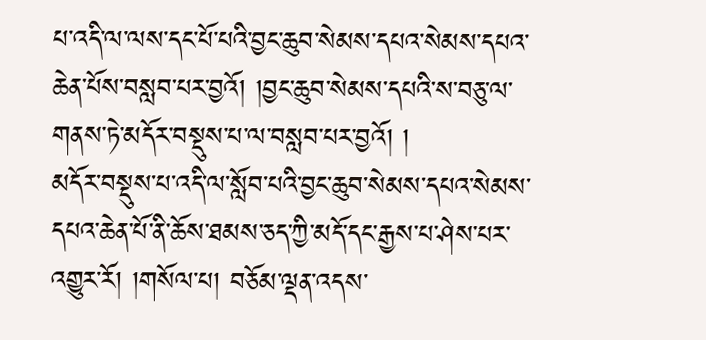པ་འདི་ལ་ལས་དང་པོ་པའི་བྱང་ཆུབ་སེམས་དཔའ་སེམས་དཔའ་ཆེན་པོས་བསླབ་པར་བྱའོ། །བྱང་ཆུབ་སེམས་དཔའི་ས་བཅུ་ལ་གནས་ཏེ་མདོར་བསྡུས་པ་ལ་བསླབ་པར་བྱའོ། །
མདོར་བསྡུས་པ་འདི་ལ་སློབ་པའི་བྱང་ཆུབ་སེམས་དཔའ་སེམས་དཔའ་ཆེན་པོ་ནི་ཆོས་ཐམས་ཅད་ཀྱི་མདོ་དང་རྒྱས་པ་ཤེས་པར་འགྱུར་རོ། །གསོལ་པ། བཅོམ་ལྡན་འདས་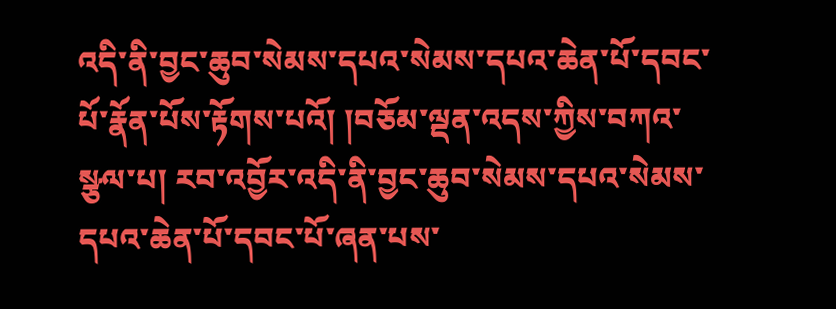འདི་ནི་བྱང་ཆུབ་སེམས་དཔའ་སེམས་དཔའ་ཆེན་པོ་དབང་པོ་རྣོན་པོས་རྟོགས་པའོ། །བཅོམ་ལྡན་འདས་ཀྱིས་བཀའ་སྩལ་པ། རབ་འབྱོར་འདི་ནི་བྱང་ཆུབ་སེམས་དཔའ་སེམས་དཔའ་ཆེན་པོ་དབང་པོ་ཞན་པས་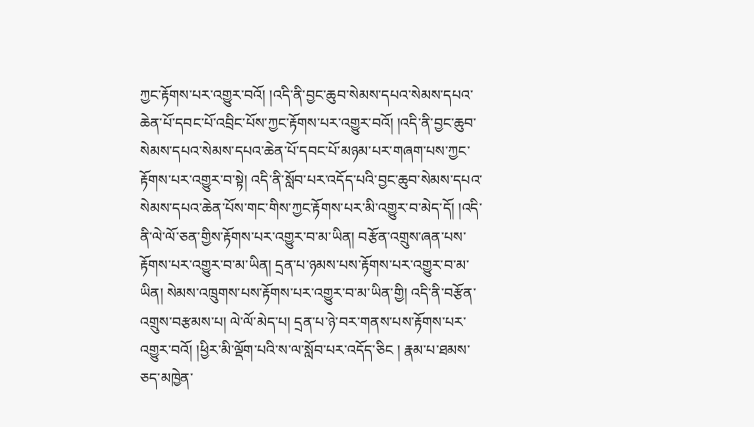ཀྱང་རྟོགས་པར་འགྱུར་བའོ། །འདི་ནི་བྱང་ཆུབ་སེམས་དཔའ་སེམས་དཔའ་ཆེན་པོ་དབང་པོ་འབྲིང་པོས་ཀྱང་རྟོགས་པར་འགྱུར་བའོ། །འདི་ནི་བྱང་ཆུབ་སེམས་དཔའ་སེམས་དཔའ་ཆེན་པོ་དབང་པོ་མཉམ་པར་གཞག་པས་ཀྱང་རྟོགས་པར་འགྱུར་བ་སྟེ། འདི་ནི་སློབ་པར་འདོད་པའི་བྱང་ཆུབ་སེམས་དཔའ་སེམས་དཔའ་ཆེན་པོས་གང་གིས་ཀྱང་རྟོགས་པར་མི་འགྱུར་བ་མེད་དོ། །འདི་ནི་ལེ་ལོ་ཅན་གྱིས་རྟོགས་པར་འགྱུར་བ་མ་ཡིན། བརྩོན་འགྲུས་ཞན་པས་རྟོགས་པར་འགྱུར་བ་མ་ཡིན། དྲན་པ་ཉམས་པས་རྟོགས་པར་འགྱུར་བ་མ་ཡིན། སེམས་འཁྲུགས་པས་རྟོགས་པར་འགྱུར་བ་མ་ཡིན་གྱི། འདི་ནི་བརྩོན་འགྲུས་བརྩམས་པ། ལེ་ལོ་མེད་པ། དྲན་པ་ཉེ་བར་གནས་པས་རྟོགས་པར་འགྱུར་བའོ། །ཕྱིར་མི་ལྡོག་པའི་ས་ལ་སློབ་པར་འདོད་ཅིང ། རྣམ་པ་ཐམས་ཅད་མཁྱེན་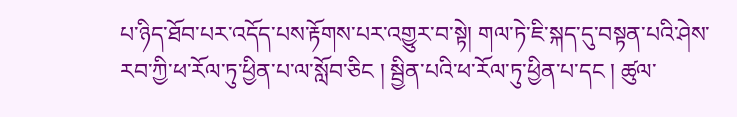པ་ཉིད་ཐོབ་པར་འདོད་པས་རྟོགས་པར་འགྱུར་བ་སྟེ། གལ་ཏེ་ཇི་སྐད་དུ་བསྟན་པའི་ཤེས་རབ་ཀྱི་ཕ་རོལ་ཏུ་ཕྱིན་པ་ལ་སློབ་ཅིང ། སྦྱིན་པའི་ཕ་རོལ་ཏུ་ཕྱིན་པ་དང ། ཚུལ་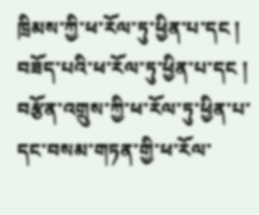ཁྲིམས་ཀྱི་ཕ་རོལ་ཏུ་ཕྱིན་པ་དང ། བཟོད་པའི་ཕ་རོལ་ཏུ་ཕྱིན་པ་དང ། བརྩོན་འགྲུས་ཀྱི་ཕ་རོལ་ཏུ་ཕྱིན་པ་དང་བསམ་གཏན་གྱི་ཕ་རོལ་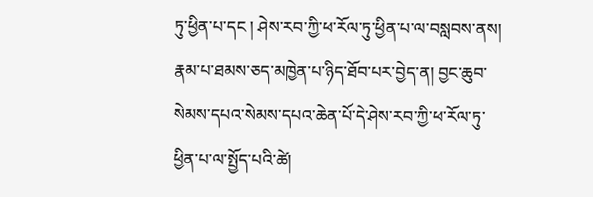ཏུ་ཕྱིན་པ་དང ། ཤེས་རབ་ཀྱི་ཕ་རོལ་ཏུ་ཕྱིན་པ་ལ་བསླབས་ནས། རྣམ་པ་ཐམས་ཅད་མཁྱེན་པ་ཉིད་ཐོབ་པར་བྱེད་ན། བྱང་ཆུབ་སེམས་དཔའ་སེམས་དཔའ་ཆེན་པོ་དེ་ཤེས་རབ་ཀྱི་ཕ་རོལ་ཏུ་ཕྱིན་པ་ལ་སྤྱོད་པའི་ཚེ།